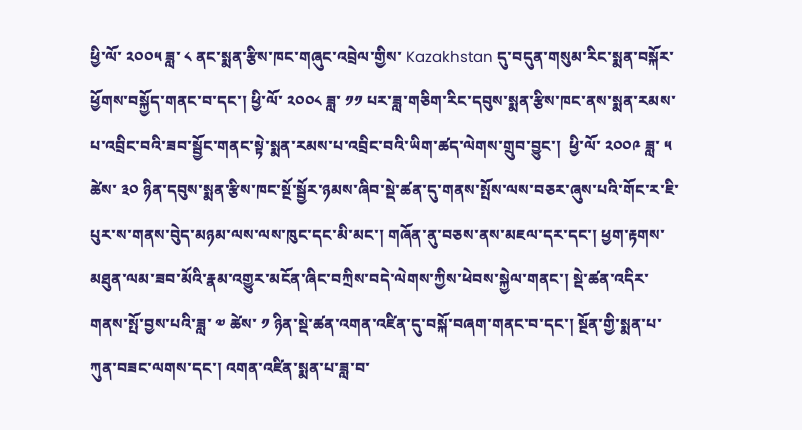ཕྱི་ལོ་ ༢༠༠༥ ཟླ་ ༨ ནང་སྨན་རྩིས་ཁང་གཞུང་འབྲེལ་གྱིས་ Kazakhstan དུ་བདུན་གསུམ་རིང་སྨན་བསྐོར་ཕྱོགས་བསྐྱོད་གནང་བ་དང་། ཕྱི་ལོ་ ༢༠༠༨ ཟླ་ ༡༡ པར་ཟླ་གཅིག་རིང་དབུས་སྨན་རྩིས་ཁང་ནས་སྨན་རམས་པ་འབྲིང་བའི་ཟབ་སྦྱོང་གནང་སྟེ་སྨན་རམས་པ་འབྲིང་བའི་ཡིག་ཚད་ལེགས་གྲུབ་བྱུང་།  ཕྱི་ལོ་ ༢༠༠༩ ཟླ་ ༥ ཚེས་ ༣༠ ཉིན་དབུས་སྨན་རྩིས་ཁང་སྔོ་སྦྱོར་ཉམས་ཞིབ་སྡེ་ཚན་དུ་གནས་སྤོས་ལས་བཅར་ཞུས་པའི་གོང་ར་ཇི་པུར་ས་གནས་བེུད་མཉམ་ལས་ལས་ཁུང་དང་མི་མང་། གཞོན་ནུ་བཅས་ནས་མཇལ་དར་དང་། ཕྱག་རྟགས་མཐུན་ལམ་ཟབ་མོའི་རྣམ་འགྱུར་མངོན་ཞིང་བཀྲིས་བདེ་ལེགས་ཀྱིས་ཕེབས་སྐྱེལ་གནང་། སྡེ་ཚན་འདིར་གནས་སྤོ་བྱས་པའི་ཟླ་ ༧ ཚེས་ ༡ ཉིན་སྡེ་ཚན་འགན་འཛིན་དུ་བསྐོ་བཞག་གནང་བ་དང་། སྔོན་གྱི་སྨན་པ་ཀུན་བཟང་ལགས་དང་། འགན་འཛིན་སྨན་པ་ཟླ་བ་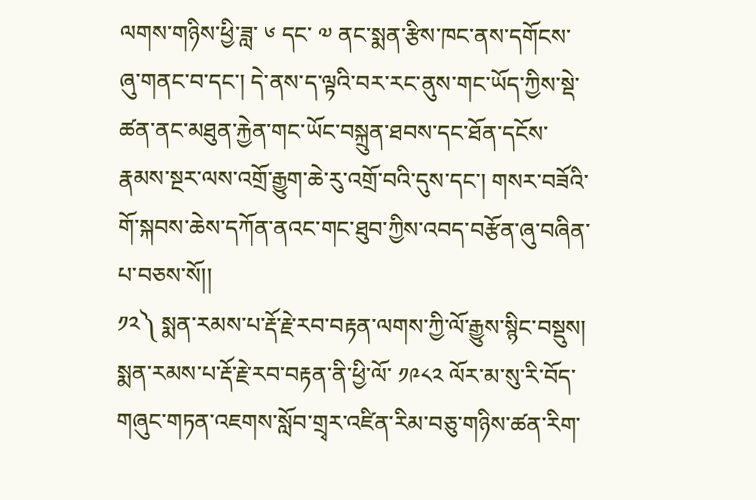ལགས་གཉིས་ཕྱི་ཟླ་ ༦ དང་ ༧ ནང་སྨན་རྩིས་ཁང་ནས་དགོངས་ཞུ་གནང་བ་དང་། དེ་ནས་ད་ལྟའི་བར་རང་ནུས་གང་ཡོད་ཀྱིས་སྡེ་ཚན་ནང་མཐུན་རྐྱེན་གང་ཡོང་བསྐྲུན་ཐབས་དང་ཐོན་དངོས་རྣམས་སྔར་ལས་འགྲོ་རྒྱུག་ཆེ་རུ་འགྲོ་བའི་དུས་དང་། གསར་བཟོའི་གོ་སྐབས་ཆེས་དཀོན་ནའང་གང་ཐུབ་ཀྱིས་འབད་བརྩོན་ཞུ་བཞིན་པ་བཅས་སོ།།
༡༢༽ སྨན་རམས་པ་རྡོ་རྗེ་རབ་བརྟན་ལགས་ཀྱི་ལོ་རྒྱུས་སྙིང་བསྡུས།
སྨན་རམས་པ་རྡོ་རྗེ་རབ་བརྟན་ནི་ཕྱི་ལོ་ ༡༩༨༢ ལོར་མ་སུ་རི་བོད་གཞུང་གཏན་འཇགས་སློབ་གྲྭར་འཛིན་རིམ་བཅུ་གཉིས་ཚན་རིག་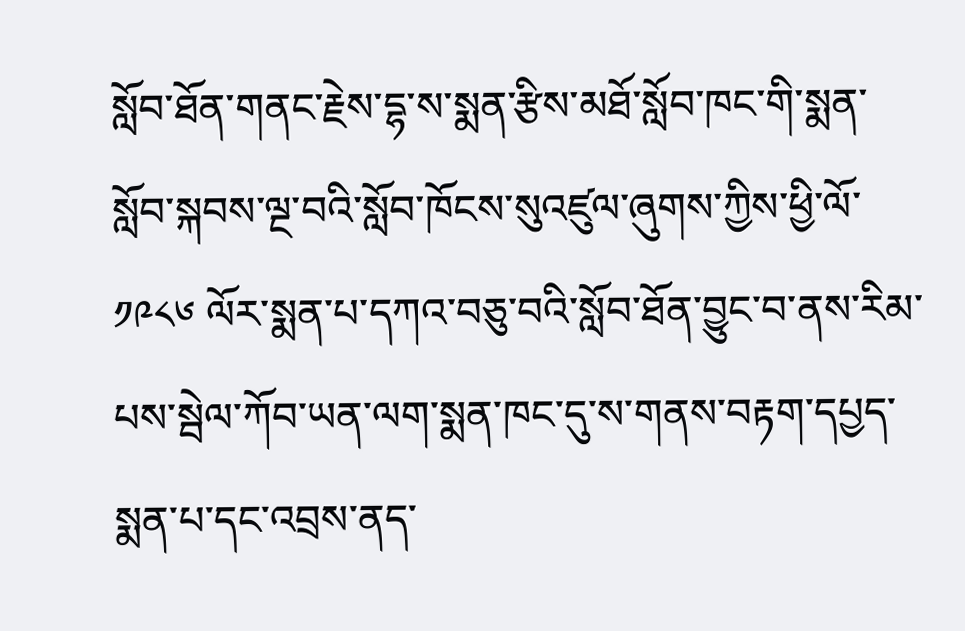སློབ་ཐོན་གནང་རྗེས་དྷ་ས་སྨན་རྩིས་མཐོ་སློབ་ཁང་གི་སྨན་སློབ་སྐབས་ལྔ་བའི་སློབ་ཁོངས་སུའཛུལ་ཞུགས་ཀྱིས་ཕྱི་ལོ་ ༡༩༨༦ ལོར་སྨན་པ་དཀའ་བཅུ་བའི་སློབ་ཐོན་བྱུང་བ་ནས་རིམ་པས་སྦེལ་ཀོབ་ཡན་ལག་སྨན་ཁང་དུ་ས་གནས་བརྟག་དཔྱད་སྨན་པ་དང་འབྲས་ནད་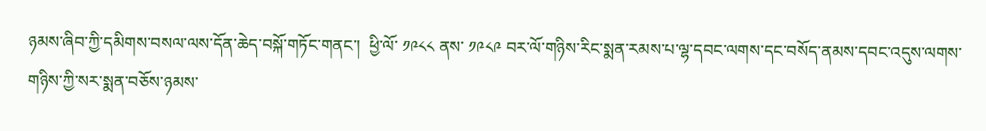ཉམས་ཞིབ་ཀྱི་དམིགས་བསལ་ལས་དོན་ཆེད་བསྐོ་གཏོང་གནང་།  ཕྱི་ལོ་ ༡༩༨༨ ནས་ ༡༩༨༩ བར་ལོ་གཉིས་རིང་སྨན་རམས་པ་ལྷ་དབང་ལགས་དང་བསོད་ནམས་དབང་འདུས་ལགས་གཉིས་ཀྱི་སར་སྨན་བཅོས་ཉམས་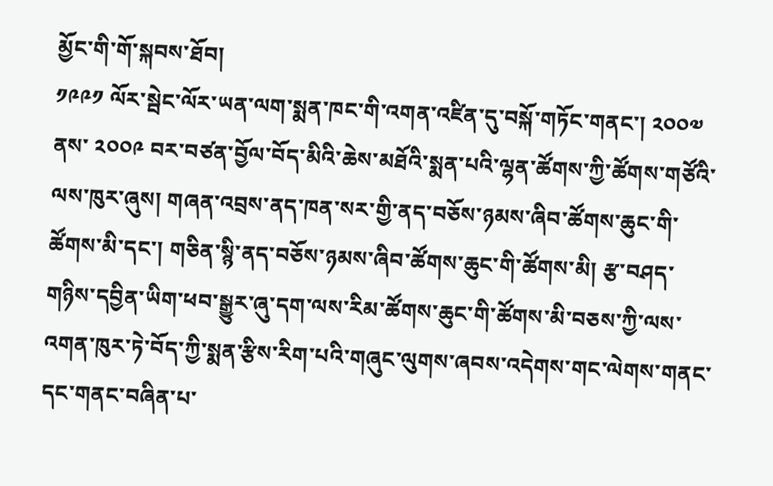མྱོང་གི་གོ་སྐབས་ཐོབ།
༡༩༩༡ ལོར་སྦེང་ལོར་ཡན་ལག་སྨན་ཁང་གི་འགན་འཛིན་དུ་བསྐོ་གཏོང་གནང་། ༢༠༠༧ ནས་ ༢༠༠༩ བར་བཙན་བྱོལ་བོད་མིའི་ཆེས་མཐོའི་སྨན་པའི་ལྷན་ཚོགས་ཀྱི་ཚོགས་གཙོའི་ལས་ཁུར་ཞུས། གཞན་འབྲས་ནད་ཁན་སར་གྱི་ནད་བཅོས་ཉམས་ཞིབ་ཚོགས་ཆུང་གི་ཚོགས་མི་དང་། གཅིན་སྙི་ནད་བཅོས་ཉམས་ཞིབ་ཚོགས་ཆུང་གི་ཚོགས་མི། རྩ་བཤད་གཉིས་དབྱིན་ཡིག་ཕབ་སྒྱུར་ཞུ་དག་ལས་རིམ་ཚོགས་ཆུང་གི་ཚོགས་མི་བཅས་ཀྱི་ལས་འགན་ཁུར་ཏེ་བོད་ཀྱི་སྨན་རྩིས་རིག་པའི་གཞུང་ལུགས་ཞབས་འདེགས་གང་ལེགས་གནང་དང་གནང་བཞིན་པ་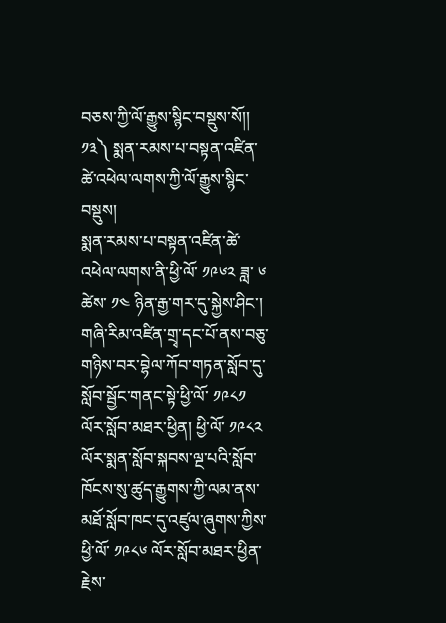བཅས་ཀྱི་ལོ་རྒྱུས་སྙིང་བསྡུས་སོ།།
༡༣༽ སྨན་རམས་པ་བསྟན་འཛིན་ཚེ་འཕེལ་ལགས་ཀྱི་ལོ་རྒྱུས་སྙིང་བསྡུས།
སྨན་རམས་པ་བསྟན་འཛིན་ཚེ་འཕེལ་ལགས་ནི་ཕྱི་ལོ་ ༡༩༦༢ ཟླ་ ༦ ཚེས་ ༡༤ ཉིན་རྒྱ་གར་དུ་སྐྱེས་ཤིང་། གཞི་རིམ་འཛིན་གྲྭ་དང་པོ་ནས་བཅུ་གཉིས་བར་བྷེལ་ཀོབ་གཏན་སློབ་དུ་སློབ་སྦྱོང་གནང་སྟེ་ཕྱི་ལོ་ ༡༩༨༡ ལོར་སློབ་མཐར་ཕྱིན། ཕྱི་ལོ་ ༡༩༨༢ ལོར་སྨན་སློབ་སྐབས་ལྔ་པའི་སློབ་ཁོངས་སུ་ཚུད་རྒྱུགས་ཀྱི་ལམ་ནས་མཐོ་སློབ་ཁང་དུ་འཛུལ་ཞུགས་ཀྱིས་ཕྱི་ལོ་ ༡༩༨༦ ལོར་སློབ་མཐར་ཕྱིན་རྗེས་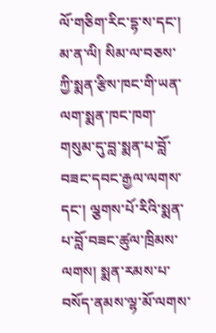ལོ་གཅིག་རིང་དྷ་ས་དང་། མ་ན་ལི། སིམ་ལ་བཅས་ཀྱི་སྨན་རྩིས་ཁང་གི་ཡན་ལག་སྨན་ཁང་ཁག་གསུམ་དུ་བླ་སྨན་པ་བློ་བཟང་དབང་རྒྱལ་ལགས་དང་། ལྕགས་པོ་རིའི་སྨན་པ་བློ་བཟང་ཚུལ་ཁྲིམས་ལགས། སྨན་རམས་པ་བསོད་ནམས་ལྷ་མོ་ལགས་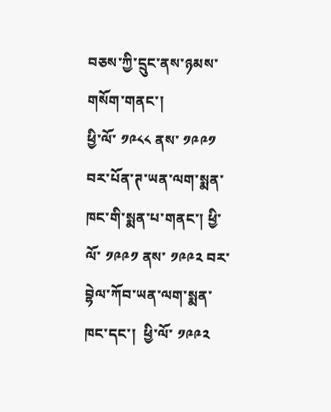བཅས་ཀྱི་དྲུང་ནས་ཉམས་གསོག་གནང་།
ཕྱི་ལོ་ ༡༩༨༨ ནས་ ༡༩༩༡ བར་པོན་ཊ་ཡན་ལག་སྨན་ཁང་གི་སྨན་པ་གནང་། ཕྱི་ལོ་ ༡༩༩༡ ནས་ ༡༩༩༢ བར་བྷེལ་ཀོབ་ཡན་ལག་སྨན་ཁང་དང་།  ཕྱི་ལོ་ ༡༩༩༢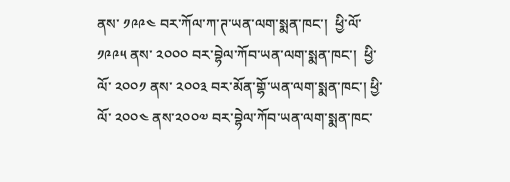ནས་ ༡༩༩༤ བར་ཀོལ་ཀ་ཊ་ཡན་ལག་སྨན་ཁང་།  ཕྱི་ལོ་ ༡༩༩༥ ནས་ ༢༠༠༠ བར་བྷེལ་ཀོབ་ཡན་ལག་སྨན་ཁང་།  ཕྱི་ལོ་ ༢༠༠༡ ནས་ ༢༠༠༣ བར་མོན་གྷོ་ཡན་ལག་སྨན་ཁང་། ཕྱི་ལོ་ ༢༠༠༤ ནས་༢༠༠༧ བར་བྷེལ་ཀོབ་ཡན་ལག་སྨན་ཁང་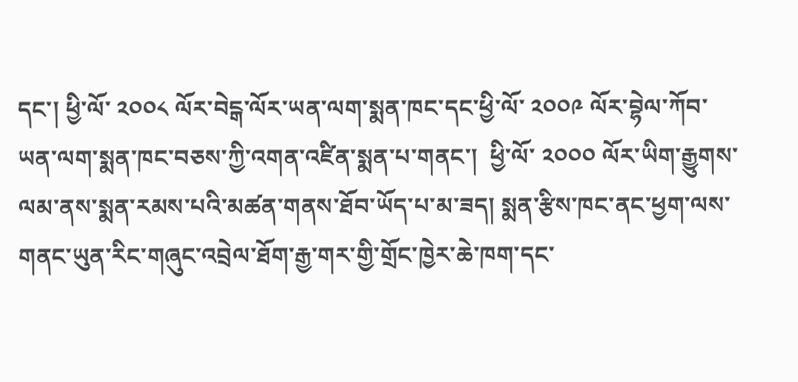དང་། ཕྱི་ལོ་ ༢༠༠༨ ལོར་བེངྒ་ལོར་ཡན་ལག་སྨན་ཁང་དང་ཕྱི་ལོ་ ༢༠༠༩ ལོར་བྷེལ་ཀོབ་ཡན་ལག་སྨན་ཁང་བཅས་ཀྱི་འགན་འཛིན་སྨན་པ་གནང་།  ཕྱི་ལོ་ ༢༠༠༠ ལོར་ཡིག་རྒྱུགས་ལམ་ནས་སྨན་རམས་པའི་མཚན་གནས་ཐོབ་ཡོད་པ་མ་ཟད། སྨན་རྩིས་ཁང་ནང་ཕྱག་ལས་གནང་ཡུན་རིང་གཞུང་འབྲེལ་ཐོག་རྒྱ་གར་གྱི་གྲོང་ཁྱེར་ཆེ་ཁག་དང་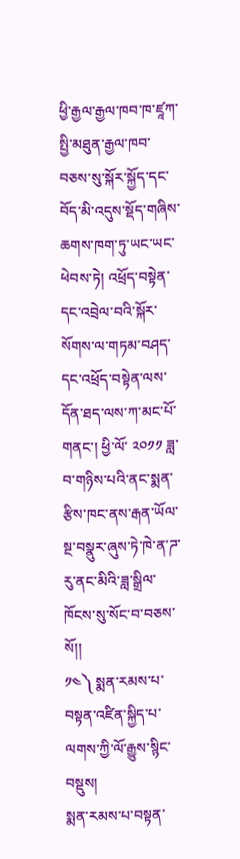ཕྱི་རྒྱལ་རྒྱལ་ཁབ་ཁ་ཛཱཀ་སྤྱི་མཐུན་རྒྱལ་ཁབ་བཅས་སུ་སྐོར་སྐྱོད་དང་བོད་མི་འདུས་སྡོད་གཞིས་ཆགས་ཁག་ཏུ་ཡང་ཡང་ཕེབས་ཏེ། འཕྲོད་བསྟེན་དང་འབྲེལ་བའི་སྐོར་སོགས་ལ་གཏམ་བཤད་དང་འཕྲོད་བསྟེན་ལས་དོན་ཐད་ལས་ཀ་མང་པོ་གནང་། ཕྱི་ལོ་ ༢༠༡༡ ཟླ་བ་གཉིས་པའི་ནང་སྨན་རྩིས་ཁང་ནས་རྒན་ཡོལ་སྔ་བསྣུར་ཞུས་ཏེ་ཁེ་ན་ཌ་རུ་ནང་མིའི་ཟླ་སྒྲིལ་ཁོངས་སུ་སོང་བ་བཅས་སོ།།
༡༤༽ སྨན་རམས་པ་བསྟན་འཛིན་སྐྱིད་པ་ལགས་ཀྱི་ལོ་རྒྱུས་སྙིང་བསྡུས།
སྨན་རམས་པ་བསྟན་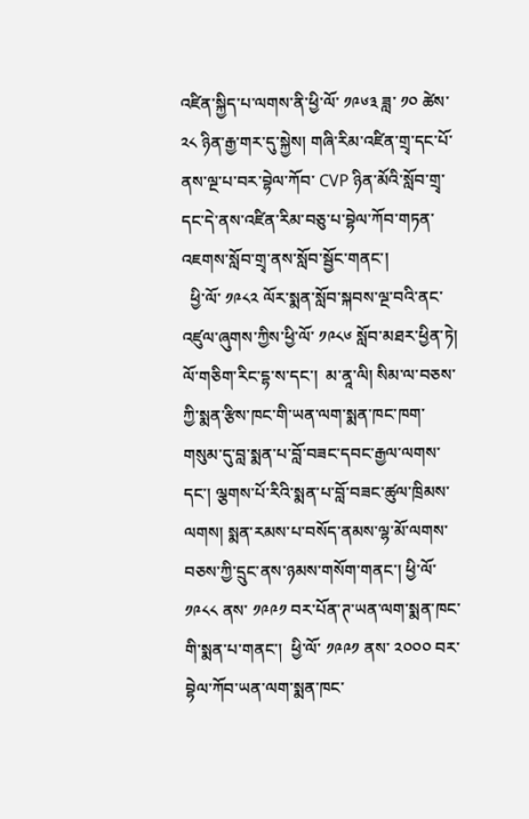འཛིན་སྐྱིད་པ་ལགས་ནི་ཕྱི་ལོ་ ༡༩༦༣ ཟླ་ ༡༠ ཚེས་ ༢༨ ཉིན་རྒྱ་གར་དུ་སྐྱེས། གཞི་རིམ་འཛིན་གྲྭ་དང་པོ་ནས་ལྔ་པ་བར་བྷེལ་ཀོབ་ CVP ཉིན་མོའི་སློབ་གྲྭ་དང་དེ་ནས་འཛིན་རིམ་བཅུ་པ་བྷེལ་ཀོབ་གཏན་འཇགས་སློབ་གྲྭ་ནས་སློབ་སྦྱོང་གནང་།
  ཕྱི་ལོ་ ༡༩༨༢ ལོར་སྨན་སློབ་སྐབས་ལྔ་བའི་ནང་འཛུལ་ཞུགས་ཀྱིས་ཕྱི་ལོ་ ༡༩༨༦ སློབ་མཐར་ཕྱིན་ཏེ། ལོ་གཅིག་རིང་དྷ་ས་དང་།  མ་ནཱ་ལི། སིམ་ལ་བཅས་ཀྱི་སྨན་རྩིས་ཁང་གི་ཡན་ལག་སྨན་ཁང་ཁག་གསུམ་དུ་བླ་སྨན་པ་བློ་བཟང་དབང་རྒྱལ་ལགས་དང་། ལྕགས་པོ་རིའི་སྨན་པ་བློ་བཟང་ཚུལ་ཁྲིམས་ལགས། སྨན་རམས་པ་བསོད་ནམས་ལྷ་མོ་ལགས་བཅས་ཀྱི་དྲུང་ནས་ཉམས་གསོག་གནང་། ཕྱི་ལོ་ ༡༩༨༨ ནས་ ༡༩༩༡ བར་པོན་ཊ་ཡན་ལག་སྨན་ཁང་གི་སྨན་པ་གནང་།  ཕྱི་ལོ་ ༡༩༩༡ ནས་ ༢༠༠༠ བར་བྷེལ་ཀོབ་ཡན་ལག་སྨན་ཁང་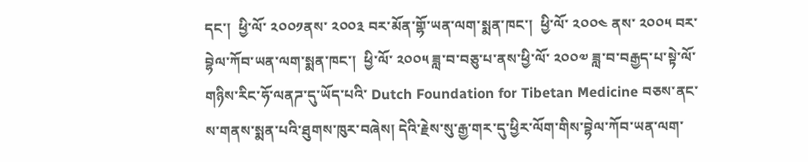དང་།  ཕྱི་ལོ་ ༢༠༠༡ནས་ ༢༠༠༣ བར་མོན་གྷོ་ཡན་ལག་སྨན་ཁང་།  ཕྱི་ལོ་ ༢༠༠༤ ནས་ ༢༠༠༥ བར་བྷེལ་ཀོབ་ཡན་ལག་སྨན་ཁང་།  ཕྱི་ལོ་ ༢༠༠༥ ཟླ་བ་བཅུ་པ་ནས་ཕྱི་ལོ་ ༢༠༠༧ ཟླ་བ་བརྒྱད་པ་སྟེ་ལོ་གཉིས་རིང་ཧོ་ལནཌ་དུ་ཡོད་པའི་ Dutch Foundation for Tibetan Medicine བཅས་ནང་ས་གནས་སྨན་པའི་ཐུགས་ཁུར་བཞེས། དེའི་རྗེས་སུ་རྒྱ་གར་དུ་ཕྱིར་ལོག་གིས་བྷེལ་ཀོབ་ཡན་ལག་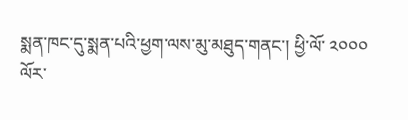སྨན་ཁང་དུ་སྨན་པའི་ཕྱག་ལས་མུ་མཐུད་གནང་། ཕྱི་ལོ་ ༢༠༠༠ ལོར་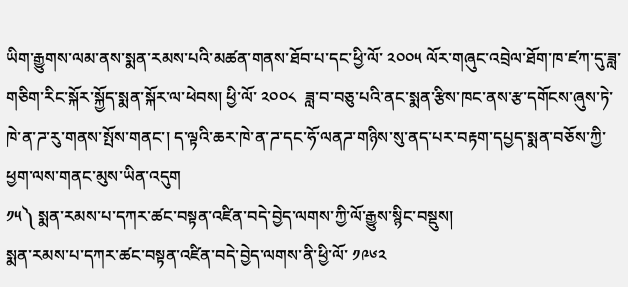ཡིག་རྒྱུགས་ལམ་ནས་སྨན་རམས་པའི་མཚན་གནས་ཐོབ་པ་དང་ཕྱི་ལོ་ ༢༠༠༥ ལོར་གཞུང་འབྲེལ་ཐོག་ཁ་ཛཀ་དུ་ཟླ་གཅིག་རིང་སྐོར་སྐྱོད་སྨན་སྐོར་ལ་ཕེབས། ཕྱི་ལོ་ ༢༠༠༨  ཟླ་བ་བཅུ་པའི་ནང་སྨན་རྩིས་ཁང་ནས་རྩ་དགོངས་ཞུས་ཏེ་ཁེ་ན་ཌ་རུ་གནས་སྤོས་གནང་། ད་ལྟའི་ཆར་ཁེ་ན་ཌ་དང་ཧོ་ལནཌ་གཉིས་སུ་ནད་པར་བརྟག་དཔྱད་སྨན་བཅོས་ཀྱི་ཕྱག་ལས་གནང་མུས་ཡིན་འདུག
༡༥༽ སྨན་རམས་པ་དཀར་ཚང་བསྟན་འཛིན་བདེ་བྱེད་ལགས་ཀྱི་ལོ་རྒྱུས་སྙིང་བསྡུས།
སྨན་རམས་པ་དཀར་ཚང་བསྟན་འཛིན་བདེ་བྱེད་ལགས་ནི་ཕྱི་ལོ་ ༡༩༦༢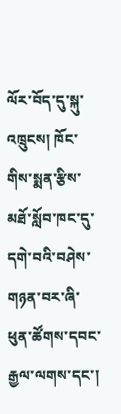ལོར་བོད་དུ་སྐུ་འཁྲུངས། ཁོང་གིས་སྨན་རྩིས་མཐོ་སློབ་ཁང་དུ་དགེ་བའི་བཤེས་གཉན་བར་ཞི་ཕུན་ཚོགས་དབང་རྒྱལ་ལགས་དང་།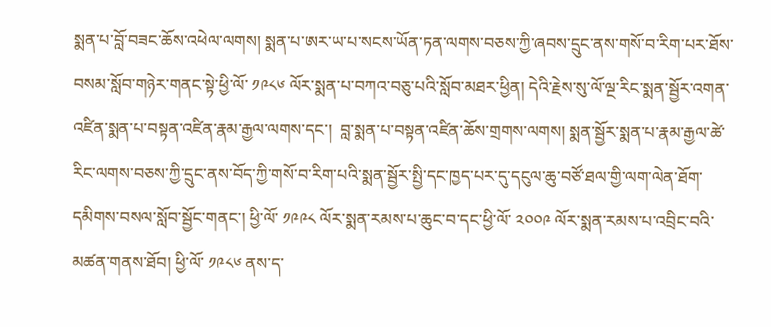སྨན་པ་བློ་བཟང་ཆོས་འཕེལ་ལགས། སྨན་པ་ཨར་ཡ་པ་སངས་ཡོན་ཏན་ལགས་བཅས་ཀྱི་ཞབས་དྲུང་ནས་གསོ་བ་རིག་པར་ཐོས་བསམ་སློབ་གཉེར་གནང་སྟེ་ཕྱི་ལོ་ ༡༩༨༦ ལོར་སྨན་པ་བཀའ་བཅུ་པའི་སློབ་མཐར་ཕྱིན། དེའི་རྗེས་སུ་ལོ་ལྔ་རིང་སྨན་སྦྱོར་འགན་འཛིན་སྨན་པ་བསྟན་འཛིན་རྣམ་རྒྱལ་ལགས་དང་།  བླ་སྨན་པ་བསྟན་འཛིན་ཆོས་གྲགས་ལགས། སྨན་སྦྱོར་སྨན་པ་རྣམ་རྒྱལ་ཚེ་རིང་ལགས་བཅས་ཀྱི་དྲུང་ནས་བོད་ཀྱི་གསོ་བ་རིག་པའི་སྨན་སྦྱོར་སྤྱི་དང་ཁྱད་པར་དུ་དངུལ་ཆུ་བཙོ་ཐལ་གྱི་ལག་ལེན་ཐོག་དམིགས་བསལ་སློབ་སྦྱོང་གནང་། ཕྱི་ལོ་ ༡༩༩༨ ལོར་སྨན་རམས་པ་ཆུང་བ་དང་ཕྱི་ལོ་ ༢༠༠༩ ལོར་སྨན་རམས་པ་འབྲིང་བའི་མཚན་གནས་ཐོབ། ཕྱི་ལོ་ ༡༩༨༦ ནས་ད་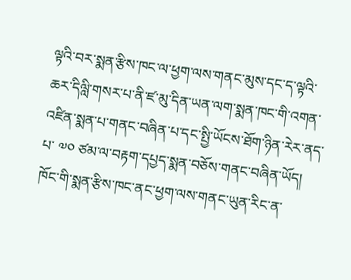ལྟའི་བར་སྨན་རྩིས་ཁང་ལ་ཕྱག་ལས་གནང་མུས་དང་ད་ལྟའི་ཆར་དིལླི་གསར་པ་ནི་ཛ་མུ་དིན་ཡན་ལག་སྨན་ཁང་གི་འགན་འཛིན་སྨན་པ་གནང་བཞིན་པ་དང་སྤྱི་ཡོངས་ཐོག་ཉིན་རེར་ནད་པ་ ༧༠ ཙམ་ལ་བརྟག་དཔྱད་སྨན་བཅོས་གནང་བཞིན་ཡོད།
ཁོང་གི་སྨན་རྩིས་ཁང་ནང་ཕྱག་ལས་གནང་ཡུན་རིང་ན་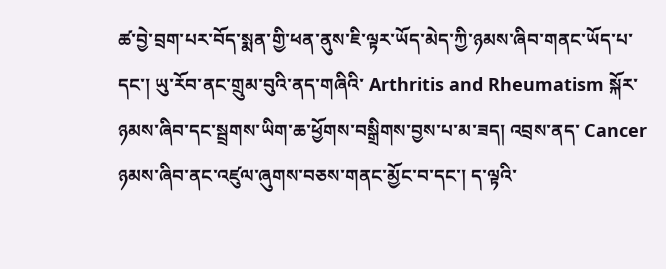ཚ་བྱེ་བྲག་པར་བོད་སྨན་གྱི་ཕན་ནུས་ཇི་ལྟར་ཡོད་མེད་ཀྱི་ཉམས་ཞིབ་གནང་ཡོད་པ་དང་། ཡུ་རོབ་ནང་གྲུམ་བུའི་ནད་གཞིའི་ Arthritis and Rheumatism སྐོར་ཉམས་ཞིབ་དང་སྦྲགས་ཡིག་ཆ་ཕྱོགས་བསྒྲིགས་བྱས་པ་མ་ཟད། འབྲས་ནད་ Cancer ཉམས་ཞིབ་ནང་འཛུལ་ཞུགས་བཅས་གནང་མྱོང་བ་དང་། ད་ལྟའི་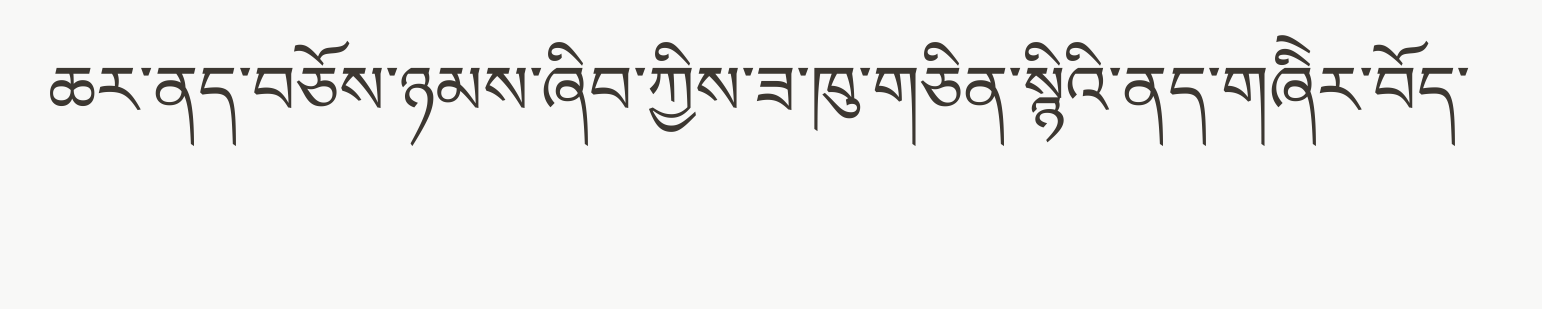ཆར་ནད་བཅོས་ཉམས་ཞིབ་ཀྱིས་ཟ་ཁུ་གཅིན་སྙིའི་ནད་གཞིེར་བོད་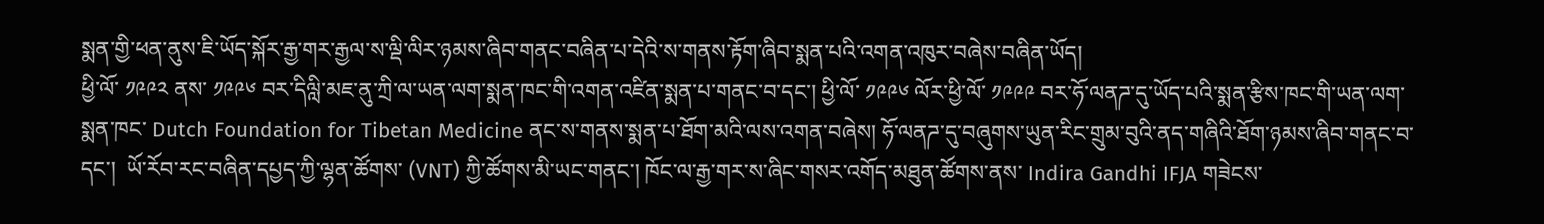སྨན་གྱི་ཕན་ནུས་ཇི་ཡོད་སྐོར་རྒྱ་གར་རྒྱལ་ས་ལྡི་ལིར་ཉམས་ཞིབ་གནང་བཞིན་པ་དེའི་ས་གནས་རྟོག་ཞིབ་སྨན་པའི་འགན་འཁུར་བཞེས་བཞིན་ཡོད།
ཕྱི་ལོ་ ༡༩༩༢ ནས་ ༡༩༩༦ བར་དིལླི་མཇ་ནུ་ཀྲི་ལ་ཡན་ལག་སྨན་ཁང་གི་འགན་འཛིན་སྨན་པ་གནང་བ་དང་། ཕྱི་ལོ་ ༡༩༩༦ ལོར་ཕྱི་ལོ་ ༡༩༩༩ བར་ཧོ་ལནཌ་དུ་ཡོད་པའི་སྨན་རྩིས་ཁང་གི་ཡན་ལག་སྨན་ཁང་ Dutch Foundation for Tibetan Medicine ནང་ས་གནས་སྨན་པ་ཐོག་མའི་ལས་འགན་བཞེས། ཧོ་ལནཌ་དུ་བཞུགས་ཡུན་རིང་གྲུམ་བུའི་ནད་གཞིའི་ཐོག་ཉམས་ཞིབ་གནང་བ་དང་།  ཡོ་རོབ་རང་བཞིན་དཔྱད་ཀྱི་ལྷན་ཚོགས་ (VNT) ཀྱི་ཚོགས་མི་ཡང་གནང་། ཁོང་ལ་རྒྱ་གར་ས་ཞིང་གསར་འགོད་མཐུན་ཚོགས་ནས་ Indira Gandhi IFJA གཟེངས་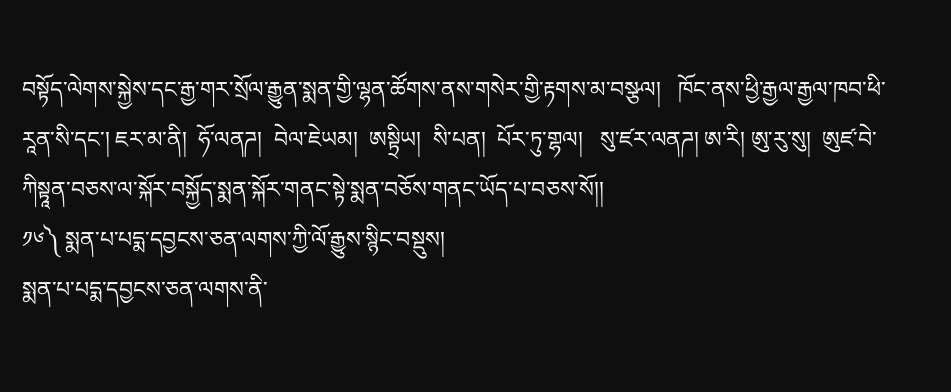བསྟོད་ལེགས་སྐྱེས་དང་རྒྱ་གར་སྲོལ་རྒྱུན་སྨན་གྱི་ལྷན་ཚོགས་ནས་གསེར་གྱི་རྟགས་མ་བསྩལ།   ཁོང་ནས་ཕྱི་རྒྱལ་རྒྱལ་ཁབ་ཕི་རཱན་སི་དང་། ཇར་མ་ནི།  ཧོ་ལནཌ།  བེལ་ཇེཡམ།  ཨསྟྲིཡ།  སི་པན།  པོར་ཏུ་གྷལ།   སུ་ཛར་ལནཌ། ཨ་རི། ཨུ་རུ་སུ།  ཨུཛ་བེ་ཀིསྟཱན་བཅས་ལ་སྐོར་བསྐྱོད་སྨན་སྐོར་གནང་སྟེ་སྨན་བཅོས་གནང་ཡོད་པ་བཅས་སོ།།
༡༦༽ སྨན་པ་པདྨ་དབྱངས་ཅན་ལགས་ཀྱི་ལོ་རྒྱུས་སྙིང་བསྡུས།
སྨན་པ་པདྨ་དབྱངས་ཅན་ལགས་ནི་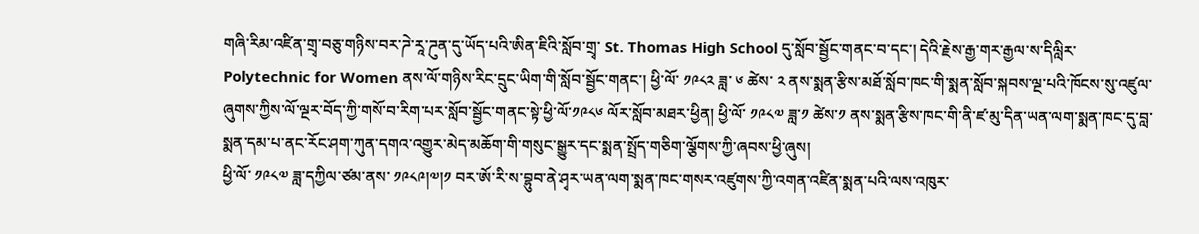གཞི་རིམ་འཛིན་གྲྭ་བཅུ་གཉིས་བར་ཌེ་རཱ་ཌུན་དུ་ཡོད་པའི་ཨིན་ཇིའི་སློབ་གྲྭ་ St. Thomas High School དུ་སློབ་སྦྱོང་གནང་བ་དང་། དེའི་རྗེས་རྒྱ་གར་རྒྱལ་ས་དིལླིར་ Polytechnic for Women ནས་ལོ་གཉིས་རིང་དྲུང་ཡིག་གི་སློབ་སྦྱོང་གནང་། ཕྱི་ལོ་ ༡༩༨༢ ཟླ་ ༦ ཚེས་ ༢ ནས་སྨན་རྩིས་མཐོ་སློབ་ཁང་གི་སྨན་སློབ་སྐབས་ལྔ་པའི་ཁོངས་སུ་འཛུལ་ཞུགས་ཀྱིས་ལོ་ལྔར་བོད་ཀྱི་གསོ་བ་རིག་པར་སློབ་སྦྱོང་གནང་སྟེ་ཕྱི་ལོ་༡༩༨༦ ལོར་སློབ་མཐར་ཕྱིན། ཕྱི་ལོ་ ༡༩༨༧ ཟླ་༡ ཚེས་༡ ནས་སྨན་རྩིས་ཁང་གི་ནི་ཛ་མུ་དིན་ཡན་ལག་སྨན་ཁང་དུ་བླ་སྨན་དམ་པ་ནང་རོང་ཤག་ཀུན་དགའ་འགྱུར་མེད་མཆོག་གི་གསུང་སྒྱུར་དང་སྨན་སྤྲོད་གཅིག་ལྕོགས་ཀྱི་ཞབས་ཕྱི་ཞུས།
ཕྱི་ལོ་ ༡༩༨༧ ཟླ་དཀྱིལ་ཙམ་ནས་ ༡༩༨༩།༧།༡ བར་ཨོ་རི་ས་བྷུབ་ནེ་ཤྭར་ཡན་ལག་སྨན་ཁང་གསར་འཛུགས་ཀྱི་འགན་འཛིན་སྨན་པའི་ལས་འཁུར་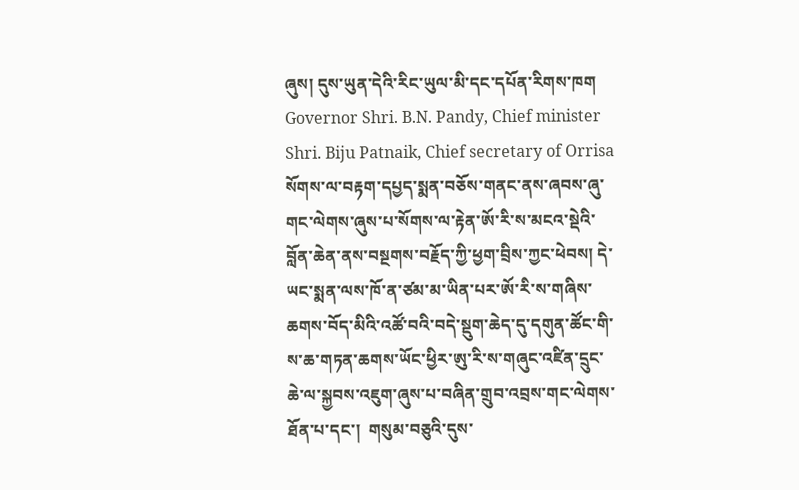ཞུས། དུས་ཡུན་དེའི་རིང་ཡུལ་མི་དང་དཔོན་རིགས་ཁག Governor Shri. B.N. Pandy, Chief minister Shri. Biju Patnaik, Chief secretary of Orrisa སོགས་ལ་བརྟག་དཔྱད་སྨན་བཅོས་གནང་ནས་ཞབས་ཞུ་གང་ལེགས་ཞུས་པ་སོགས་ལ་རྟེན་ཨོ་རི་ས་མངའ་སྡེའི་བློན་ཆེན་ནས་བསྔགས་བརྗོད་ཀྱི་ཕྱག་བྲིས་ཀྱང་ཕེབས། དེ་ཡང་སྨན་ལས་ཁོ་ན་ཙམ་མ་ཡིན་པར་ཨོ་རི་ས་གཞིས་ཆགས་བོད་མིའི་འཚོ་བའི་བདེ་སྡུག་ཆེད་དུ་དགུན་ཚོང་གི་ས་ཆ་གཏན་ཆགས་ཡོང་ཕྱིར་ཨུ་རི་ས་གཞུང་འཛིན་དྲུང་ཆེ་ལ་སྐྱབས་འཇུག་ཞུས་པ་བཞིན་གྲུབ་འབྲས་གང་ལེགས་ཐོན་པ་དང་།  གསུམ་བཅུའི་དུས་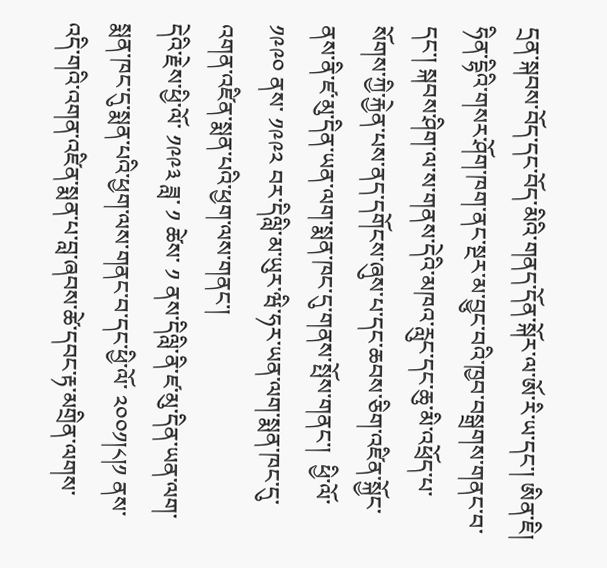དྲན་སྐབས་བོད་དང་བོད་མིའི་གནད་དོན་སྐོར་ལ་ཨོ་རི་ཡ་དང་། ཨིན་ཇི། ཧིན་དྷིའི་གསར་ཤོག་ཁག་ནང་སྔར་མ་བྱུང་བའི་ཁྱབ་བསྒྲགས་གནང་བ་དང་། སྐབས་ཤིག་ལ་ས་གནས་དེའི་མཁའ་རླུང་དང་ཆུ་མི་འཕྲོད་པ་སོགས་ཀྱི་རྐྱེན་པས་ནད་དགོངས་ཞུས་པ་དང་ཆབས་ཅིག་འཛིན་སྐྱོང་ནས་ནི་ཛ་མུ་དིན་ཡན་ལག་སྨན་ཁང་དུ་གནས་སྤོས་གནང་།  ཕྱི་ལོ་ ༡༩༩༠ ནས་ ༡༩༩༢ བར་དིལླི་མ་ཡུར་ཝི་ཧར་ཡན་ལག་སྨན་ཁང་དུ་འགན་འཛིན་སྨན་པའི་ཕྱག་ལས་གནང་།
དེའི་རྗེས་ཕྱི་ལོ་ ༡༩༩༣ ཟླ་ ༡ ཚེས་ ༡ ནས་དིལླི་ནི་ཛ་མུ་དིན་ཡན་ལག་སྨན་ཁང་དུ་སྨན་པའི་ཕྱག་ལས་གནང་བ་དང་ཕྱི་ལོ་ ༢༠༠༡།༨།༡ ནས་འདི་གའི་འགན་འཛིན་སྨན་པ་བླ་ཞབས་ཚེ་དབང་རྟ་མགྲིན་ལགས་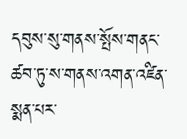དབུས་སུ་གནས་སྤོས་གནང་ཚབ་ཏུ་ས་གནས་འགན་འཛིན་སྨན་པར་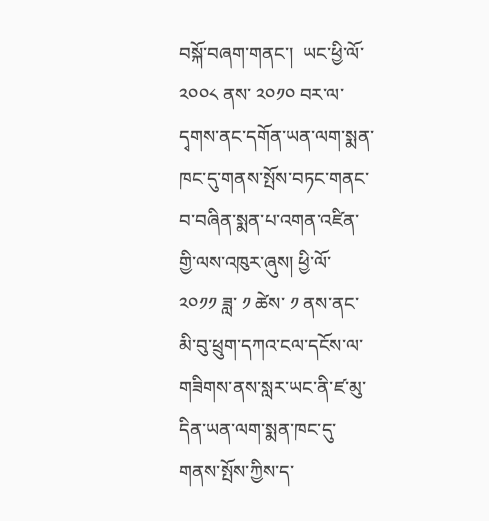བསྐོ་བཞག་གནང་།  ཡང་ཕྱི་ལོ་ ༢༠༠༨ ནས་ ༢༠༡༠ བར་ལ་དྭགས་ནང་དགོན་ཡན་ལག་སྨན་ཁང་དུ་གནས་སྤོས་བཏང་གནང་བ་བཞིན་སྨན་པ་འགན་འཛིན་གྱི་ལས་འཁུར་ཞུས། ཕྱི་ལོ་ ༢༠༡༡ ཟླ་ ༡ ཚེས་ ༡ ནས་ནང་མི་བུ་ཕྲུག་དཀའ་ངལ་དངོས་ལ་གཟིགས་ནས་སླར་ཡང་ནི་ཛ་མུ་དིན་ཡན་ལག་སྨན་ཁང་དུ་གནས་སྤོས་ཀྱིས་ད་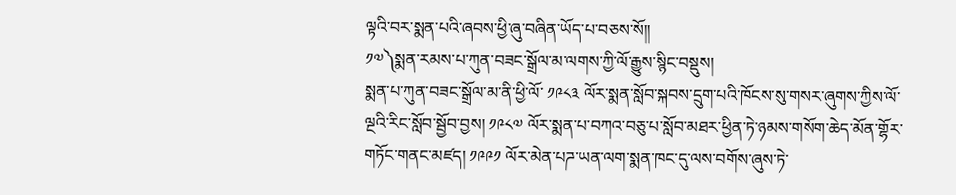ལྟའི་བར་སྨན་པའི་ཞབས་ཕྱི་ཞུ་བཞིན་ཡོད་པ་བཅས་སོ།།
༡༧༽སྨན་རམས་པ་ཀུན་བཟང་སྒྲོལ་མ་ལགས་ཀྱི་ལོ་རྒྱུས་སྙིང་བསྡུས།
སྨན་པ་ཀུན་བཟང་སྒྲོལ་མ་ནི་ཕྱི་ལོ་ ༡༩༨༣ ལོར་སྨན་སློབ་སྐབས་དྲུག་པའི་ཁོངས་སུ་གསར་ཞུགས་ཀྱིས་ལོ་ལྔའི་རིང་སློབ་སྦྱོབ་བྱས། ༡༩༨༧ ལོར་སྨན་པ་བཀའ་བཅུ་པ་སློབ་མཐར་ཕྱིན་ཏེ་ཉམས་གསོག་ཆེད་མོན་གྷོར་གཏོང་གནང་མཛད། ༡༩༩༡ ལོར་མེན་པཌ་ཡན་ལག་སྨན་ཁང་དུ་ལས་བགོས་ཞུས་ཏེ་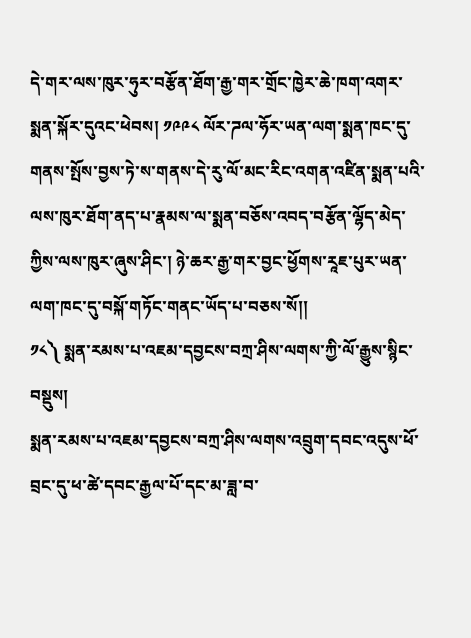དེ་གར་ལས་ཁུར་ཧུར་བརྩོན་ཐོག་རྒྱ་གར་གྲོང་ཁྱེར་ཆེ་ཁག་འགར་སྨན་སྐོར་དུའང་ཕེབས། ༡༩༩༨ ལོར་ཌལ་ཧོར་ཡན་ལག་སྨན་ཁང་དུ་གནས་སྤོས་བྱས་ཏེ་ས་གནས་དེ་རུ་ལོ་མང་རིང་འགན་འཛིན་སྨན་པའི་ལས་ཁུར་ཐོག་ནད་པ་རྣམས་ལ་སྨན་བཅོས་འབད་བརྩོན་ལྷོད་མེད་ཀྱིས་ལས་ཁུར་ཞུས་ཤིང་། ཉེ་ཆར་རྒྱ་གར་བྱང་ཕྱོགས་རཱཇ་པུར་ཡན་ལག་ཁང་དུ་བསྐོ་གཏོང་གནང་ཡོད་པ་བཅས་སོ།།
༡༨༽ སྨན་རམས་པ་འཇམ་དབྱངས་བཀྲ་ཤིས་ལགས་ཀྱི་ལོ་རྒྱུས་སྙིང་བསྡུས།
སྨན་རམས་པ་འཇམ་དབྱངས་བཀྲ་ཤིས་ལགས་འབྲུག་དབང་འདུས་ཕོ་བྲང་དུ་ཕ་ཚེ་དབང་རྒྱལ་པོ་དང་མ་ཟླ་བ་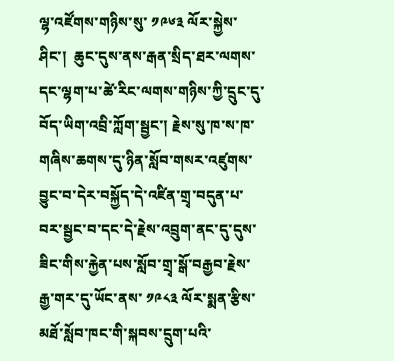ལྷ་འཛོགས་གཉིས་སུ་ ༡༩༦༣ ལོར་སྐྱེས་ཤིང་།  ཆུང་དུས་ནས་རྒན་སྲིད་ཐར་ལགས་དང་ལྷག་པ་ཚེ་རིང་ལགས་གཉིས་ཀྱི་དྲུང་དུ་བོད་ཡིག་འབྲི་ཀློག་སྦྱང་། རྗེས་སུ་ཁ་ས་ཁ་གཞིས་ཆགས་དུ་ཉིན་སློབ་གསར་འཛུགས་བྱུང་བ་དེར་བསྐྱོད་དེ་འཛིན་གྲྭ་བདུན་པ་བར་སྦྱང་བ་དང་དེ་རྗེས་འབྲུག་ནང་དུ་དུས་ཟིང་གིས་རྐྱེན་པས་སློབ་གྲྭ་སྒོ་བརྒྱབ་རྗེས་རྒྱ་གར་དུ་ཡོང་ནས་ ༡༩༨༣ ལོར་སྨན་རྩིས་མཐོ་སློབ་ཁང་གི་སྐབས་དྲུག་པའི་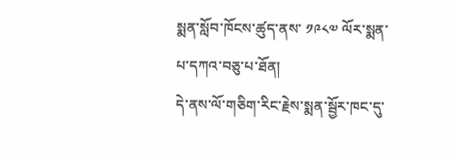སྨན་སློབ་ཁོངས་ཚུད་ནས་ ༡༩༨༧ ལོར་སྨན་པ་དཀའ་བཅུ་པ་ཐོན།
དེ་ནས་ལོ་གཅིག་རིང་རྗེས་སྨན་སྦྱོར་ཁང་དུ་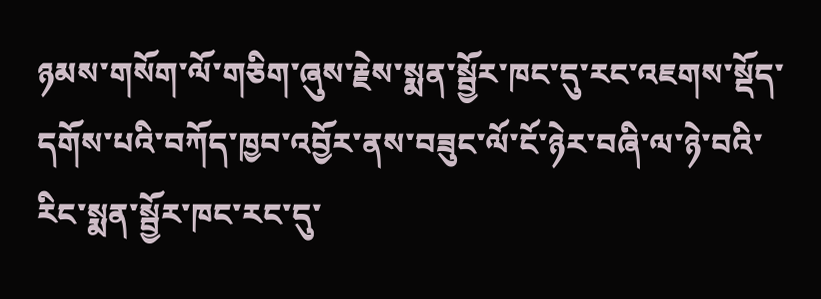ཉམས་གསོག་ལོ་གཅིག་ཞུས་རྗེས་སྨན་སྦྱོར་ཁང་དུ་རང་འཇགས་སྡོད་དགོས་པའི་བཀོད་ཁྱབ་འབྱོར་ནས་བཟུང་ལོ་ངོ་ཉེར་བཞི་ལ་ཉེ་བའི་རིང་སྨན་སྦྱོར་ཁང་རང་དུ་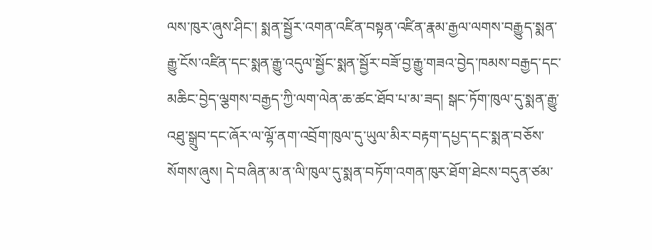ལས་ཁུར་ཞུས་ཤིང་། སྨན་སྦྱོར་འགན་འཛིན་བསྟན་འཛིན་རྣམ་རྒྱལ་ལགས་བརྒྱུད་སྨན་རྒྱུ་ངོས་འཛིན་དང་སྨན་རྒྱུ་འདུལ་སྦྱོང་སྨན་སྦྱོར་བཟོ་བྱ་རྒྱུ་གཟའ་བྱེད་ཁམས་བརྒྱད་དང་མཆིང་བྱེད་ལྕགས་བརྒྱད་ཀྱི་ལག་ལེན་ཆ་ཚང་ཐོབ་པ་མ་ཟད། སྒང་ཏོག་ཁུལ་དུ་སྨན་རྒྱུ་འཐུ་སྒྲུབ་དང་ཞོར་ལ་ལྷོ་ནག་འབྲོག་ཁུལ་དུ་ཡུལ་མིར་བརྟག་དཔྱད་དང་སྨན་བཅོས་སོགས་ཞུས། དེ་བཞིན་མ་ན་ལི་ཁུལ་དུ་སྨན་བཏོག་འགན་ཁུར་ཐོག་ཐེངས་བདུན་ཙམ་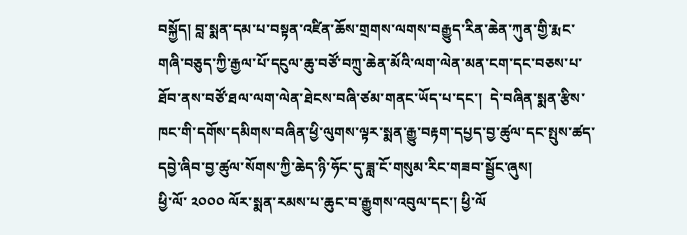བསྐྱོད། བླ་སྨན་དམ་པ་བསྟན་འཛིན་ཆོས་གྲགས་ལགས་བརྒྱུད་རིན་ཆེན་ཀུན་གྱི་རྨང་གཞི་བཅུད་ཀྱི་རྒྱལ་པོ་དངུལ་ཆུ་བཙོ་བཀྲུ་ཆེན་མོའི་ལག་ལེན་མན་ངག་དང་བཅས་པ་ཐོབ་ནས་བཙོ་ཐལ་ལག་ལེན་ཐེངས་བཞི་ཙམ་གནང་ཡོད་པ་དང་།  དེ་བཞིན་སྨན་རྩིས་ཁང་གི་དགོས་དམིགས་བཞིན་ཕྱི་ལུགས་ལྟར་སྨན་རྒྱུ་བརྟག་དཔྱད་བྱ་ཚུལ་དང་སྤུས་ཚད་དབྱེ་ཞིབ་བྱ་ཚུལ་སོགས་ཀྱི་ཆེད་ཉི་ཧོང་དུ་ཟླ་ངོ་གསུམ་རིང་གཟབ་སྦྱོང་ཞུས།
ཕྱི་ལོ་ ༢༠༠༠ ལོར་སྨན་རམས་པ་ཆུང་བ་རྒྱུགས་འབུལ་དང་། ཕྱི་ལོ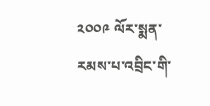༢༠༠༩ ལོར་སྨན་རམས་པ་འབྲིང་གི་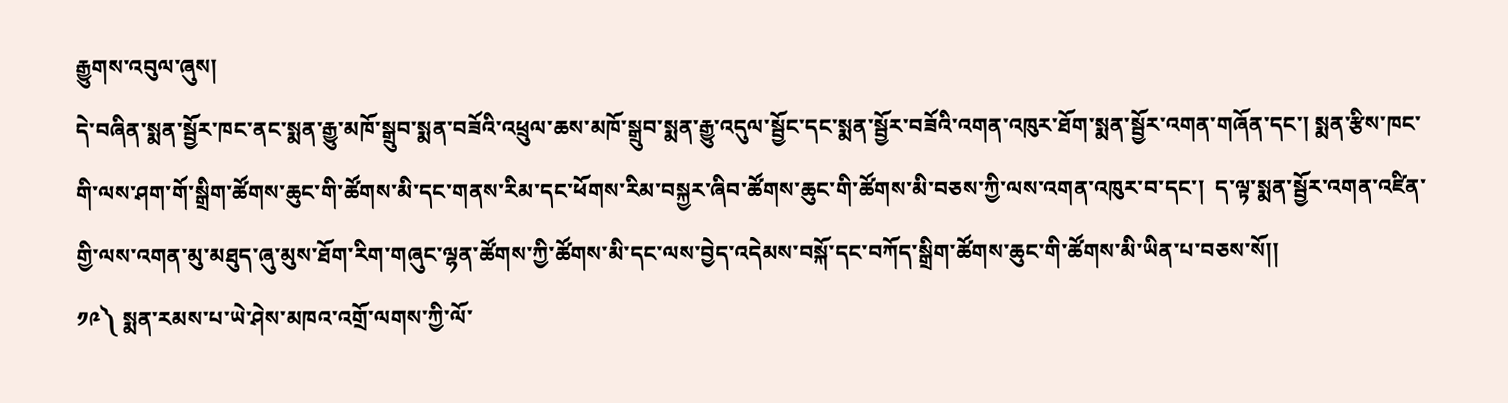རྒྱུགས་འབུལ་ཞུས།
དེ་བཞིན་སྨན་སྦྱོར་ཁང་ནང་སྨན་རྒྱུ་མཁོ་སྒྲུབ་སྨན་བཟོའི་འཕྲུལ་ཆས་མཁོ་སྒྲུབ་སྨན་རྒྱུ་འདུལ་སྦྱོང་དང་སྨན་སྦྱོར་བཟོའི་འགན་འཁུར་ཐོག་སྨན་སྦྱོར་འགན་གཞོན་དང་། སྨན་རྩིས་ཁང་གི་ལས་ཤག་གོ་སྒྲིག་ཚོགས་ཆུང་གི་ཚོགས་མི་དང་གནས་རིམ་དང་ཕོགས་རིམ་བསྐྱར་ཞིབ་ཚོགས་ཆུང་གི་ཚོགས་མི་བཅས་ཀྱི་ལས་འགན་འཁུར་བ་དང་།  ད་ལྟ་སྨན་སྦྱོར་འགན་འཛིན་གྱི་ལས་འགན་མུ་མཐུད་ཞུ་མུས་ཐོག་རིག་གཞུང་ལྷན་ཚོགས་ཀྱི་ཚོགས་མི་དང་ལས་བྱེད་འདེམས་བསྐོ་དང་བཀོད་སྒྲིག་ཚོགས་ཆུང་གི་ཚོགས་མི་ཡིན་པ་བཅས་སོ།།
༡༩༽ སྨན་རམས་པ་ཡེ་ཤེས་མཁའ་འགྲོ་ལགས་ཀྱི་ལོ་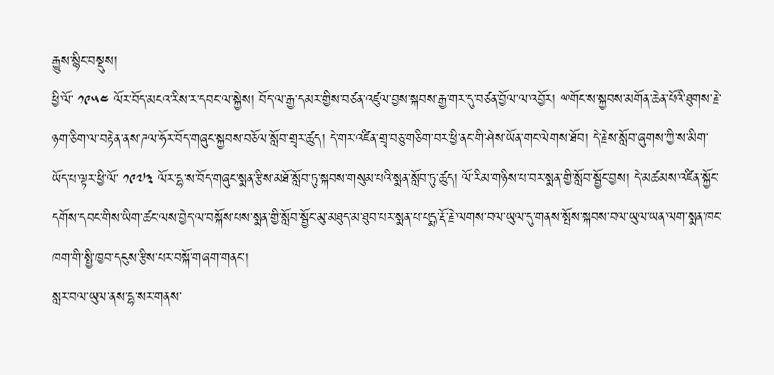རྒྱུས་སྙིང་བསྡུས།
ཕྱི་ལོ་ ༡༩༥༤ ལོར་བོད་མངའ་རིས་ར་དབང་ལ་སྐྱེས། བོད་ལ་རྒྱ་དམར་གྱིས་བཙན་འཛུལ་བྱས་སྐབས་རྒྱ་གར་དུ་བཙན་བྱོལ་ལ་འབྱོར། ྋགོང་ས་སྐྱབས་མགོན་ཆེན་པོའི་ཐུགས་རྗེ་ཉག་ཅིག་ལ་བརྟེན་ནས་ཌལ་ཧོར་བོད་གཞུང་སྐྱབས་བཅོལ་སློབ་གྲྭར་ཚུད། དེ་གར་འཛིན་གྲྭ་བཅུ་གཅིག་བར་ཕྱི་ནང་གི་ཤེས་ཡོན་གང་ལེགས་ཐོབ། དེ་རྗེས་སློབ་ཞུགས་ཀྱི་ས་མིག་ཡོད་པ་ལྟར་ཕྱི་ལོ་ ༡༩༧༣ ལོར་དྷ་ས་བོད་གཞུང་སྨན་རྩིས་མཐོ་སློབ་ཏུ་སྐབས་གསུམ་པའི་སྨན་སློབ་ཏུ་ཚུད། ལོ་རིམ་གཉིས་པ་བར་སྨན་གྱི་སློབ་སྦྱོང་བྱས། དེ་མཚམས་འཛིན་སྐྱོང་དགོས་དབང་གིས་ཡིག་ཚང་ལས་བྱེད་ལ་བསྐོས་པས་སྨན་གྱི་སློབ་སྦྱོང་མུ་མཐུད་མ་ཐུབ་པར་སྨན་པ་པདྨ་རྡོ་རྗེ་ལགས་བལ་ཡུལ་དུ་གནས་སྤོས་སྐབས་བལ་ཡུལ་ཡན་ལག་སྨན་ཁང་ཁག་གི་སྤྱི་ཁྱབ་དངུས་རྩིས་པར་བསྐོ་གཞག་གནང་།
སླར་བལ་ཡུལ་ནས་དྷ་སར་གནས་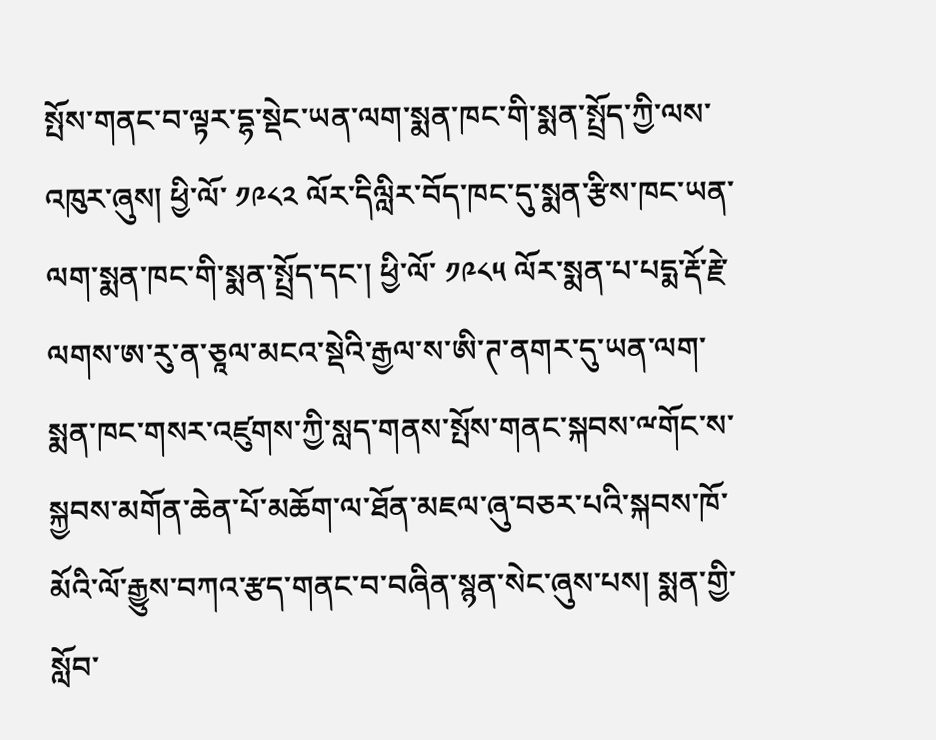སྤོས་གནང་བ་ལྟར་དྷ་སྡེང་ཡན་ལག་སྨན་ཁང་གི་སྨན་སྤྲོད་ཀྱི་ལས་འཁུར་ཞུས། ཕྱི་ལོ་ ༡༩༨༢ ལོར་དིལླིར་བོད་ཁང་དུ་སྨན་རྩིས་ཁང་ཡན་ལག་སྨན་ཁང་གི་སྨན་སྤྲོད་དང་། ཕྱི་ལོ་ ༡༩༨༥ ལོར་སྨན་པ་པདྨ་རྡོ་རྗེ་ལགས་ཨ་རུ་ན་ཅཱལ་མངའ་སྡེའི་རྒྱལ་ས་ཨི་ཊ་ནགར་དུ་ཡན་ལག་སྨན་ཁང་གསར་འཛུགས་ཀྱི་སླད་གནས་སྤོས་གནང་སྐབས་ྋགོང་ས་སྐྱབས་མགོན་ཆེན་པོ་མཆོག་ལ་ཐོན་མཇལ་ཞུ་བཅར་པའི་སྐབས་ཁོ་མོའི་ལོ་རྒྱུས་བཀའ་རྩད་གནང་བ་བཞིན་སྙན་སེང་ཞུས་པས། སྨན་གྱི་སློབ་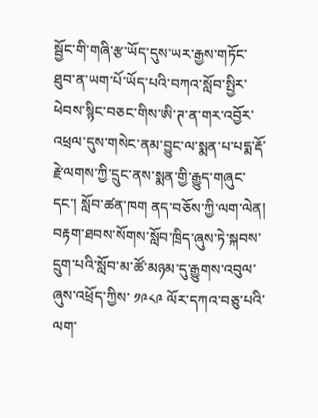སྦྱོང་གི་གཞི་རྩ་ཡོད་དུས་ཡར་རྒྱས་གཏོང་ཐུབ་ན་ཡག་པོ་ཡོད་པའི་བཀའ་སློབ་སྤྱིར་ཕེབས་སྙིང་བཅང་གིས་ཨི་ཊ་ན་གར་འབྱོར་འཕྲལ་དུས་གསེང་ནམ་བྱུང་ལ་སྨན་པ་པདྨ་རྡོ་རྗེ་ལགས་ཀྱི་དྲུང་ནས་སྨན་གྱི་རྒྱུད་གཞུང་དང་། སློབ་ཚན་ཁག ནད་བཅོས་ཀྱི་ལག་ལེན། བརྟག་ཐབས་སོགས་སློབ་ཁྲིད་ཞུས་ཏེ་སྐབས་དྲུག་པའི་སློབ་མ་ཚོ་མཉམ་དུ་རྒྱུགས་འབུལ་ཞུས་འཕྲོད་ཀྱིས་ ༡༩༨༩ ལོར་དཀའ་བཅུ་པའི་ལག་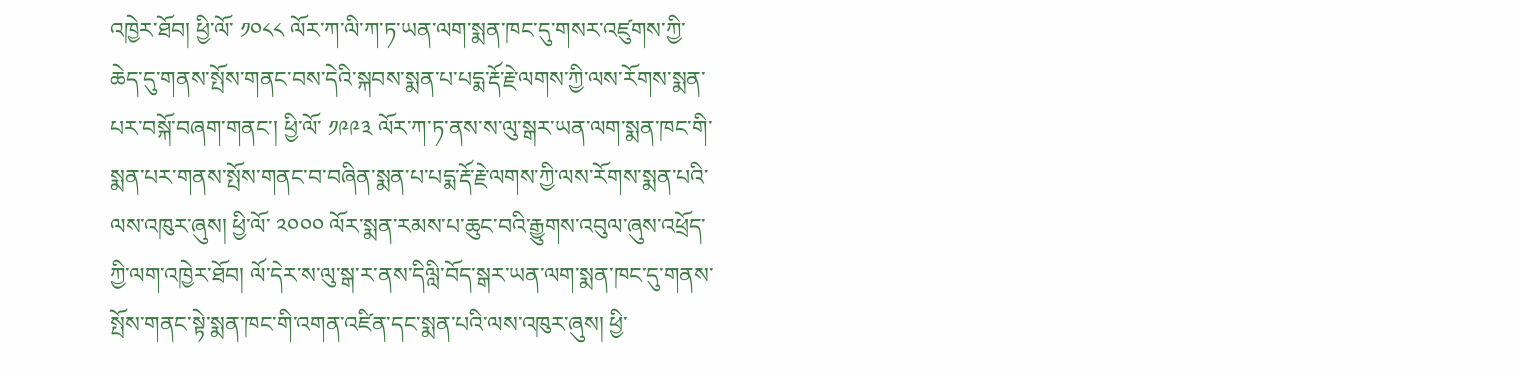འཁྱེར་ཐོབ། ཕྱི་ལོ་ ༡༠༨༨ ལོར་ཀ་ལི་ཀ་ཏ་ཡན་ལག་སྨན་ཁང་དུ་གསར་འཛུགས་ཀྱི་ཆེད་དུ་གནས་སྤོས་གནང་བས་དེའི་སྐབས་སྨན་པ་པདྨ་རྡོ་རྗེ་ལགས་ཀྱི་ལས་རོགས་སྨན་པར་བསྐོ་བཞག་གནང་། ཕྱི་ལོ་ ༡༩༩༣ ལོར་ཀ་ཏ་ནས་ས་ལུ་སྒར་ཡན་ལག་སྨན་ཁང་གི་སྨན་པར་གནས་སྤོས་གནང་བ་བཞིན་སྨན་པ་པདྨ་རྡོ་རྗེ་ལགས་ཀྱི་ལས་རོགས་སྨན་པའི་ལས་འཁུར་ཞུས། ཕྱི་ལོ་ ༢༠༠༠ ལོར་སྨན་རམས་པ་ཆུང་བའི་རྒྱུགས་འབུལ་ཞུས་འཕྲོད་ཀྱི་ལག་འཁྱེར་ཐོབ། ལོ་དེར་ས་ལུ་སྒ་ར་ནས་དིལླི་བོད་སྒར་ཡན་ལག་སྨན་ཁང་དུ་གནས་སྤོས་གནང་སྟེ་སྨན་ཁང་གི་འགན་འཛིན་དང་སྨན་པའི་ལས་འཁུར་ཞུས། ཕྱི་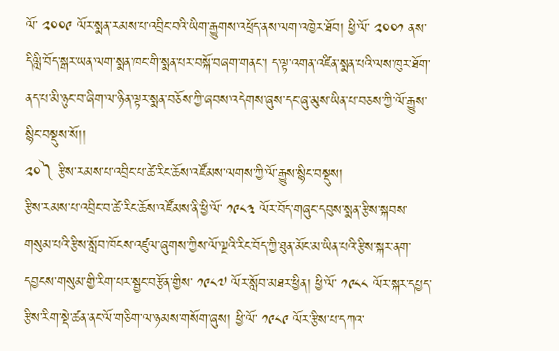ལོ་ ༢༠༠༩ ལོར་སྨན་རམས་པ་འབྲིང་བའི་ཡིག་རྒྱུགས་འཕྲོད་ནས་ལག་འཁྱེར་ཐོབ། ཕྱི་ལོ་ ༢༠༠༡ ནས་དིལླི་བོད་སྒར་ཡན་ལག་སྨན་ཁང་གི་སྨན་པར་བསྐོ་བཞག་གནང་། ད་ལྟ་འགན་འཛིན་སྨན་པའི་ལས་ཁུར་ཐོག་ནད་པ་མི་ཉུང་བ་ཞིག་ལ་ཉིན་ལྟར་སྨན་བཅོས་ཀྱི་ཞབས་འདེགས་ཞུས་དང་ཞུ་མུས་ཡིན་པ་བཅས་ཀྱི་ལོ་རྒྱུས་སྙིང་བསྡུས་སོ།།
༢༠༽ རྩིས་རམས་པ་འབྲིང་པ་ཚེ་རིང་ཆོས་འཛོམས་ལགས་ཀྱི་ལོ་རྒྱུས་སྙིང་བསྡུས།
རྩིས་རམས་པ་འབྲིང་བ་ཚེ་རིང་ཆོས་འཛོམས་ནི་ཕྱི་ལོ་ ༡༩༨༣ ལོར་བོད་གཞུང་དབུས་སྨན་རྩིས་སྐབས་གསུམ་པའི་རྩིས་སློབ་ཁོངས་འཛུལ་ཞུགས་ཀྱིས་ལོ་ལྔའི་རིང་བོད་ཀྱི་ཐུན་མོང་མ་ཡིན་པའི་རྩིས་སྐར་ནག་དབྱངས་གསུམ་གྱི་རིག་པར་སྦྱང་བརྩོན་གྱིས་ ༡༩༨༧ ལོར་སློབ་མཐར་ཕྱིན། ཕྱི་ལོ་ ༡༩༨༨ ལོར་སྐར་དཔྱད་རྩིས་རིག་སྡེ་ཚན་ནང་ལོ་གཅིག་ལ་ཉམས་གསོག་ཞུས། ཕྱི་ལོ་ ༡༩༨༩ ལོར་རྩིས་པ་དཀའ་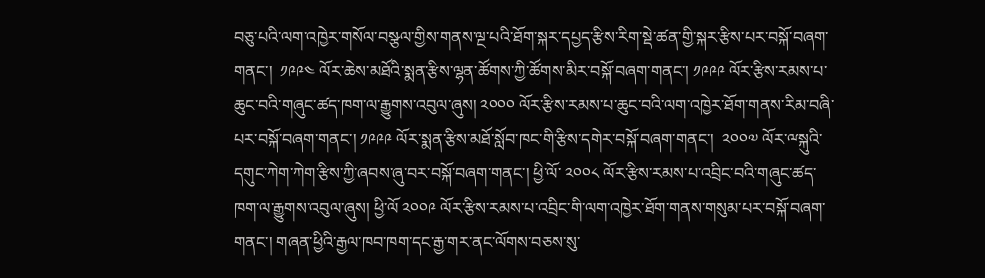བཅུ་པའི་ལག་འཁྱེར་གསོལ་བསྩལ་གྱིས་གནས་ལྔ་པའི་ཐོག་སྐར་དཔྱད་རྩིས་རིག་སྡེ་ཚན་གྱི་སྐར་རྩིས་པར་བསྐོ་བཞག་གནང་།  ༡༩༩༤ ལོར་ཆེས་མཐོའི་སྨན་རྩིས་ལྷན་ཚོགས་ཀྱི་ཚོགས་མིར་བསྐོ་བཞག་གནང་། ༡༩༩༩ ལོར་རྩིས་རམས་པ་ཆུང་བའི་གཞུང་ཚད་ཁག་ལ་རྒྱུགས་འབུལ་ཞུས། ༢༠༠༠ ལོར་རྩིས་རམས་པ་ཆུང་བའི་ལག་འཁྱེར་ཐོག་གནས་རིམ་བཞི་པར་བསྐོ་བཞག་གནང་། ༡༩༩༩ ལོར་སྨན་རྩིས་མཐོ་སློབ་ཁང་གི་རྩིས་དགེར་བསྐོ་བཞག་གནང་།  ༢༠༠༧ ལོར་ྋསྐུའི་དགུང་ཀེག་ཀེག་རྩིས་ཀྱི་ཞབས་ཞུ་བར་བསྐོ་བཞག་གནང་། ཕྱི་ལོ་ ༢༠༠༨ ལོར་རྩིས་རམས་པ་འབྲིང་བའི་གཞུང་ཚད་ཁག་ལ་རྒྱུགས་འབུལ་ཞུས། ཕྱི་ལོ ༢༠༠༩ ལོར་རྩིས་རམས་པ་འབྲིང་གི་ལག་འཁྱེར་ཐོག་གནས་གསུམ་པར་བསྐོ་བཞག་གནང་། གཞན་ཕྱིའི་རྒྱལ་ཁབ་ཁག་དང་རྒྱ་གར་ནང་ལོགས་བཅས་སུ་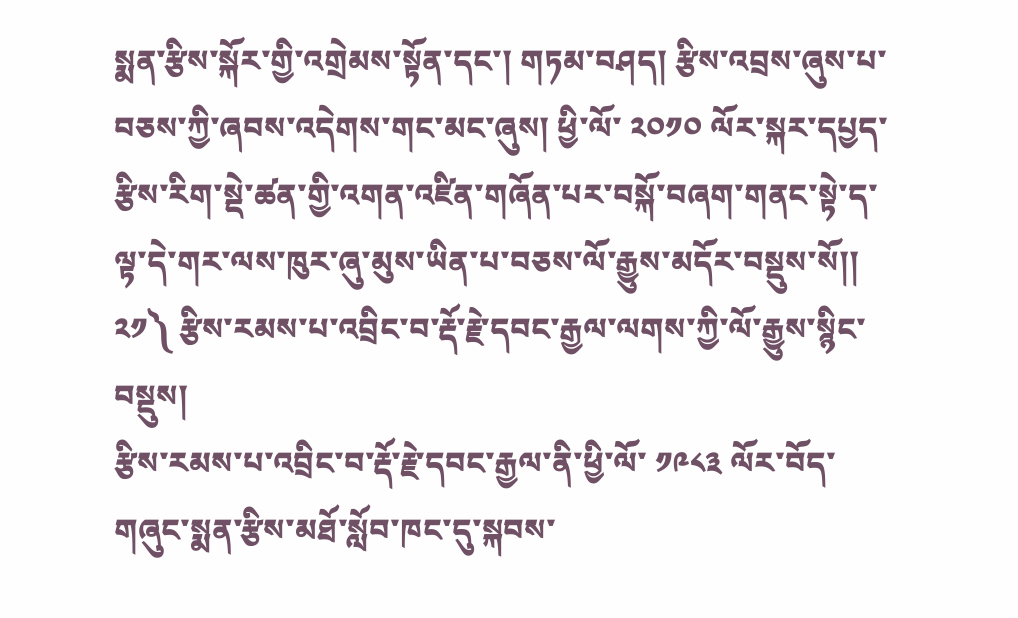སྨན་རྩིས་སྐོར་གྱི་འགྲེམས་སྟོན་དང་། གཏམ་བཤད། རྩིས་འབྲས་ཞུས་པ་བཅས་ཀྱི་ཞབས་འདེགས་གང་མང་ཞུས། ཕྱི་ལོ་ ༢༠༡༠ ལོར་སྐར་དཔྱད་རྩིས་རིག་སྡེ་ཚན་གྱི་འགན་འཛིན་གཞོན་པར་བསྐོ་བཞག་གནང་སྟེ་ད་ལྟ་དེ་གར་ལས་ཁུར་ཞུ་མུས་ཡིན་པ་བཅས་ལོ་རྒྱུས་མདོར་བསྡུས་སོ།།
༢༡༽ རྩིས་རམས་པ་འབྲིང་བ་རྡོ་རྗེ་དབང་རྒྱལ་ལགས་ཀྱི་ལོ་རྒྱུས་སྙིང་བསྡུས།
རྩིས་རམས་པ་འབྲིང་བ་རྡོ་རྗེ་དབང་རྒྱལ་ནི་ཕྱི་ལོ་ ༡༩༨༣ ལོར་བོད་གཞུང་སྨན་རྩིས་མཐོ་སློབ་ཁང་དུ་སྐབས་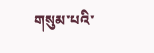གསུམ་པའི་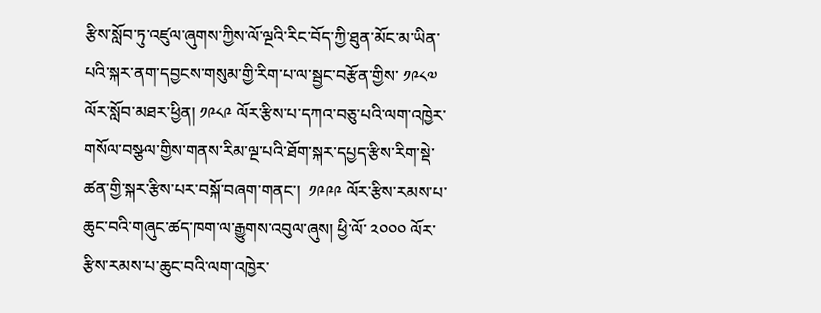རྩིས་སློབ་ཏུ་འཛུལ་ཞུགས་ཀྱིས་ལོ་ལྔའི་རིང་བོད་ཀྱི་ཐུན་མོང་མ་ཡིན་པའི་སྐར་ནག་དབྱངས་གསུམ་གྱི་རིག་པ་ལ་སྦྱང་བརྩོན་གྱིས་ ༡༩༨༧ ལོར་སློབ་མཐར་ཕྱིན། ༡༩༨༩ ལོར་རྩིས་པ་དཀའ་བཅུ་པའི་ལག་འཁྱེར་གསོལ་བསྩལ་གྱིས་གནས་རིམ་ལྔ་པའི་ཐོག་སྐར་དཔྱད་རྩིས་རིག་སྡེ་ཚན་གྱི་སྐར་རྩིས་པར་བསྐོ་བཞག་གནང་།  ༡༩༩༩ ལོར་རྩིས་རམས་པ་ཆུང་བའི་གཞུང་ཚད་ཁག་ལ་རྒྱུགས་འབུལ་ཞུས། ཕྱི་ལོ་ ༢༠༠༠ ལོར་རྩིས་རམས་པ་ཆུང་བའི་ལག་འཁྱེར་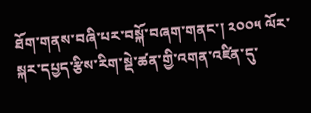ཐོག་གནས་བཞི་པར་བསྐོ་བཞག་གནང་། ༢༠༠༥ ལོར་སྐར་དཔྱད་རྩིས་རིག་སྡེ་ཚན་གྱི་འགན་འཛིན་དུ་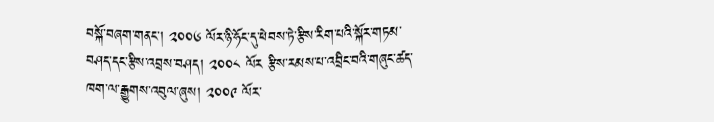བསྐོ་བཞག་གནང་། ༢༠༠༦ ལོར་ཉི་ཧོང་དུ་ཕེབས་ཏེ་རྩིས་རིག་པའི་སྐོར་གཏམ་བཤད་དང་རྩིས་འབྲས་བཤད། ༢༠༠༨ ལོར རྩིས་རམས་པ་འབྲིང་བའི་གཞུང་ཚད་ཁག་ལ་རྒྱུགས་འབུལ་ཞུས། ༢༠༠༩ ལོར་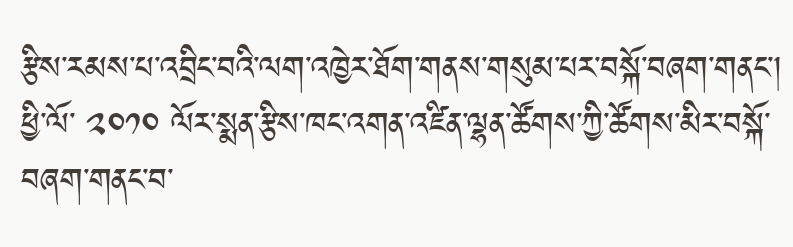རྩིས་རམས་པ་འབྲིང་བའི་ལག་འཁྱེར་ཐོག་གནས་གསུམ་པར་བསྐོ་བཞག་གནང་། ཕྱི་ལོ་ ༢༠༡༠ ལོར་སྨན་རྩིས་ཁང་འགན་འཛིན་ལྷན་ཚོགས་ཀྱི་ཚོགས་མིར་བསྐོ་བཞག་གནང་བ་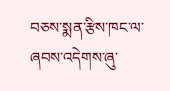བཅས་སྨན་རྩིས་ཁང་ལ་ཞབས་འདེགས་ཞུ་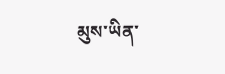མུས་ཡིན་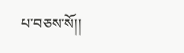པ་བཅས་སོ།།